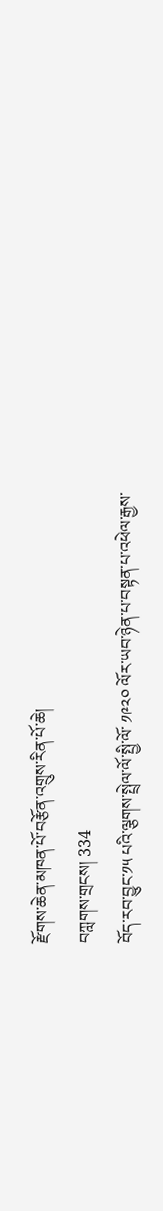རྫོགས་ཆེན་མཁན་པོ་བརྩོན་འགྲུས་རིན་པོ་ཆེ།
བཀླགས་གྲངས། 334
བོད་རབ་བྱུང་༡༥ པའི་ལྕགས་སྤྲེལ་ལོ་སྤྱི་ལོ་ ༡༩༢༠ ལོར་ཡབ་ཉེན་པ་བསྟན་པ་འཕེལ་རྒྱས་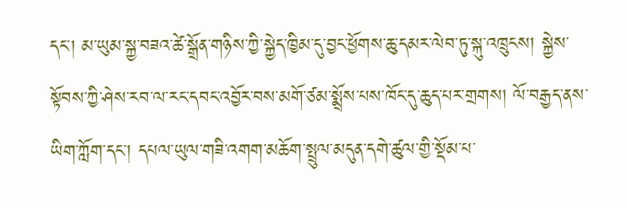དང་། མ་ཡུམ་སྐྱ་བཟའ་ཚེ་སྒྲོན་གཉིས་ཀྱི་སྐྱེད་ཁྱིམ་དུ་བྱང་ཕྱོགས་ཆུ་དམར་ལེབ་ཏུ་སྐུ་འཁྲུངས། སྐྱེས་སྟོབས་ཀྱི་ཤེས་རབ་ལ་རང་དབང་འབྱོར་བས་མགོ་ཙམ་སྨྲོས་པས་ཁོང་དུ་ཆུད་པར་གྲགས། ལོ་བརྒྱད་ནས་ཡིག་ཀློག་དང་། དཔལ་ཡུལ་གཟི་འགག་མཆོག་སྤྲུལ་མདུན་དགེ་ཚུལ་གྱི་སྡོམ་པ་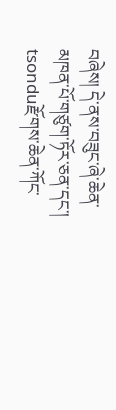བཞེས། དེ་ནས་བཟུང་ཞེ་ཆེན་མཁན་པོ་གཙུག་ཏོར་ཅན་དང་།
tsonduརྫོགས་ཆེན་ཀོང་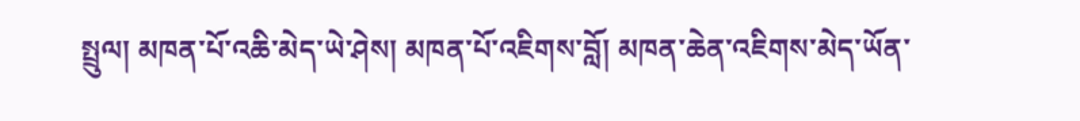སྤྲུལ། མཁན་པོ་འཆི་མེད་ཡེ་ཤེས། མཁན་པོ་འཇིགས་བློ། མཁན་ཆེན་འཇིགས་མེད་ཡོན་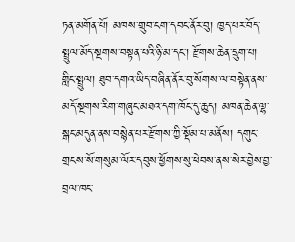ཏན་མགོན་པོ། མཁས་གྲུབ་ངག་དབང་ནོར་བུ། ཁྱད་པར་བོད་སྤྲུལ་མོད་སྔགས་བསྟན་པའི་ཉི་མ་དང་། རྫོགས་ཆེན་དྲུག་པ། གླིང་སྤྲུལ། ཐུབ་དགའ་ཡིད་བཞིན་ནོར་བུ་སོགས་ལ་བསྟེན་ནས་མདོ་སྔགས་རིག་གཞུང་མཐའ་དག་ཁོང་དུ་ཆུད། མཁན་ཆེན་ལྷ་སྒང་མདུན་ནས་བསྙེན་པར་རྫོགས་ཀྱི་སྡོམ་པ་མནོས། དགུང་གྲངས་སོ་གསུམ་ལོར་དབུས་ཕྱོགས་སུ་ཕེབས་ནས་སེར་བྱེས་བྱ་བྲལ་ཁང་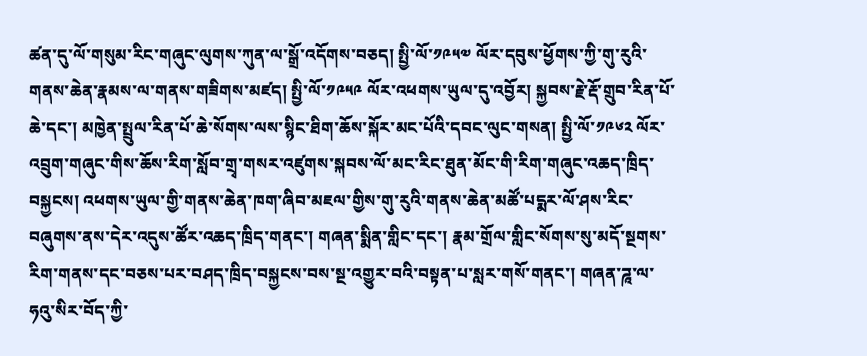ཚན་དུ་ལོ་གསུམ་རིང་གཞུང་ལུགས་ཀུན་ལ་སྒྲོ་འདོགས་བཅད། སྤྱི་ལོ་༡༩༥༧ ལོར་དབུས་ཕྱོགས་ཀྱི་གུ་རུའི་གནས་ཆེན་རྣམས་ལ་གནས་གཟིགས་མཛད། སྤྱི་ལོ་༡༩༥༩ ལོར་འཕགས་ཡུལ་དུ་འབྱོར། སྐྱབས་རྗེ་རྡོ་གྲུབ་རིན་པོ་ཆེ་དང་། མཁྱེན་སྤྲུལ་རིན་པོ་ཆེ་སོགས་ལས་སྙིང་ཐིག་ཆོས་སྐོར་མང་པོའི་དབང་ལུང་གསན། སྤྱི་ལོ་༡༩༦༢ ལོར་འབྲུག་གཞུང་གིས་ཆོས་རིག་སློབ་གྲྭ་གསར་འཛུགས་སྐབས་ལོ་མང་རིང་ཐུན་མོང་གི་རིག་གཞུང་འཆད་ཁྲིད་བསྐྱངས། འཕགས་ཡུལ་གྱི་གནས་ཆེན་ཁག་ཞིབ་མཇལ་གྱིས་གུ་རུའི་གནས་ཆེན་མཚོ་པདྨར་ལོ་ཤས་རིང་བཞུགས་ནས་དེར་འདུས་ཚོར་འཆད་ཁྲིད་གནང་། གཞན་སྨིན་གླིང་དང་། རྣམ་གྲོལ་གླིང་སོགས་སུ་མདོ་སྔགས་རིག་གནས་དང་བཅས་པར་བཤད་ཁྲིད་བསྐྱངས་བས་སྔ་འགྱུར་བའི་བསྟན་པ་སླར་གསོ་གནང་། གཞན་ཌཱ་ལ་ཧའུ་སིར་བོད་ཀྱི་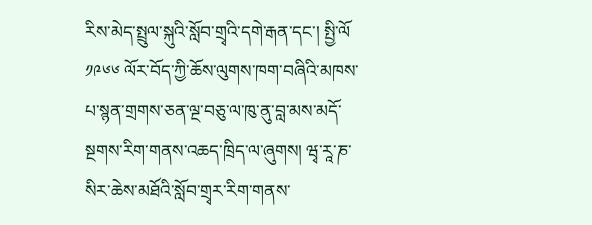རིས་མེད་སྤྲུལ་སྐུའི་སློབ་གྲྭའི་དགེ་རྒན་དང་། སྤྱི་ལོ ༡༩༦༦ ལོར་བོད་ཀྱི་ཆོས་ལུགས་ཁག་བཞིའི་མཁས་པ་སྙན་གྲགས་ཅན་ལྔ་བཅུ་ལ་ཁུ་ནུ་བླ་མས་མདོ་སྔགས་རིག་གནས་འཆད་ཁྲིད་ལ་ཞུགས། ཝྭ་རཱ་ཎ་སིར་ཆེས་མཐོའི་སློབ་གྲྭར་རིག་གནས་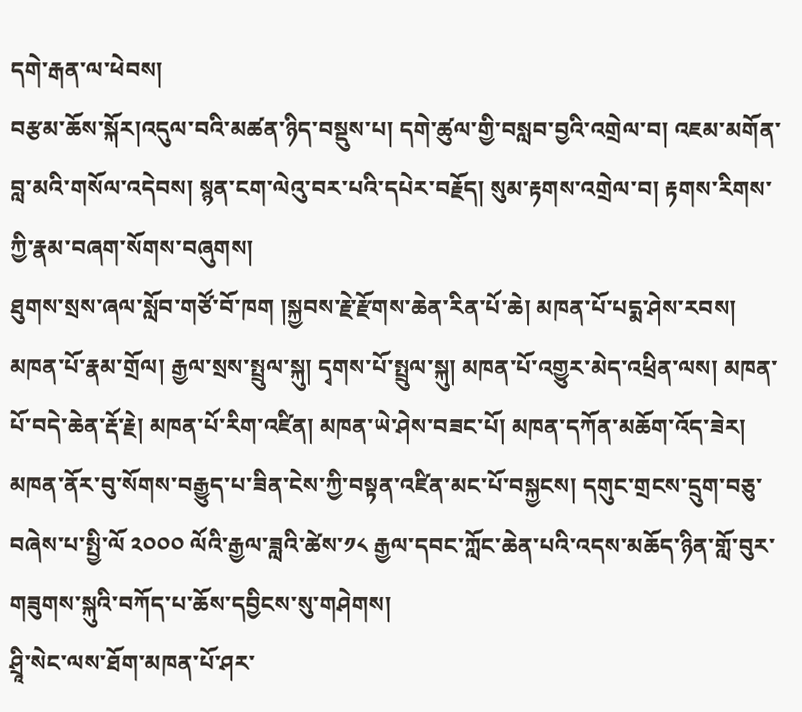དགེ་རྒན་ལ་ཕེབས།
བརྩམ་ཆོས་སྐོར།འདུལ་བའི་མཚན་ཉིད་བསྡུས་པ། དགེ་ཚུལ་གྱི་བསླབ་བྱའི་འགྲེལ་བ། འཇམ་མགོན་བླ་མའི་གསོལ་འདེབས། སྙན་ངག་ལེའུ་བར་པའི་དཔེར་བརྗོད། སུམ་རྟགས་འགྲེལ་བ། རྟགས་རིགས་ཀྱི་རྣམ་བཞག་སོགས་བཞུགས།
ཐུགས་སྲས་ཞལ་སློབ་གཙོ་བོ་ཁག །སྐྱབས་རྗེ་རྫོགས་ཆེན་རིན་པོ་ཆེ། མཁན་པོ་པདྨ་ཤེས་རབས། མཁན་པོ་རྣམ་གྲོལ། རྒྱལ་སྲས་སྤྲུལ་སྐུ། དྭགས་པོ་སྤྲུལ་སྐུ། མཁན་པོ་འགྱུར་མེད་འཕྲིན་ལས། མཁན་པོ་བདེ་ཆེན་རྡོ་རྗེ། མཁན་པོ་རིག་འཛིན། མཁན་ཡེ་ཤེས་བཟང་པོ། མཁན་དཀོན་མཆོག་འོད་ཟེར། མཁན་ནོར་བུ་སོགས་བརྒྱུད་པ་ཟིན་ངེས་ཀྱི་བསྟན་འཛིན་མང་པོ་བསྐྱངས། དགུང་གྲངས་དྲུག་བཅུ་བཞེས་པ་སྤྱི་ལོ ༢༠༠༠ ལོའི་རྒྱལ་ཟླའི་ཚེས་༡༨ རྒྱལ་དབང་ཀློང་ཆེན་པའི་འདས་མཆོད་ཉིན་གློ་བུར་གཟུགས་སྐུའི་བཀོད་པ་ཆོས་དབྱིངས་སུ་གཤེགས།
ཤྲཱི་སེང་ལས་ཐོག་མཁན་པོ་ཤར་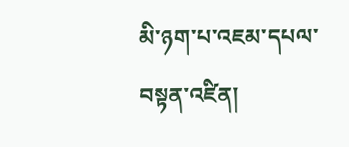མི་ཉག་པ་འཇམ་དཔལ་བསྟན་འཛིན།